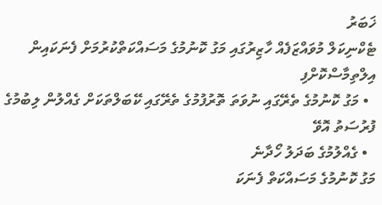ޚަބަރު
ޓެކްނިކަލް މުވައްޒަފެއް ހާޒިރުގައި މަގު ކޮނުމުގެ މަސައްކަތްކުރުމަށް ފެނަކައިން އިލްތިމާސްކޮށްފި
  • މަގު ކޮނުމުގެ ތެރޭގައި ނުވަތަ ތޮރުފުމުގެ ތެރޭގައި ކޭބަލްތަކަށް ގެއްލުން ލިބުމުގެ ފުރުސަތު އޮވޭ
  • ގެއްލުމުގެ ބަދަލު ހޯދާނެ
މަގު ކޮނުމުގެ މަސައްކަތް ފެނަކަ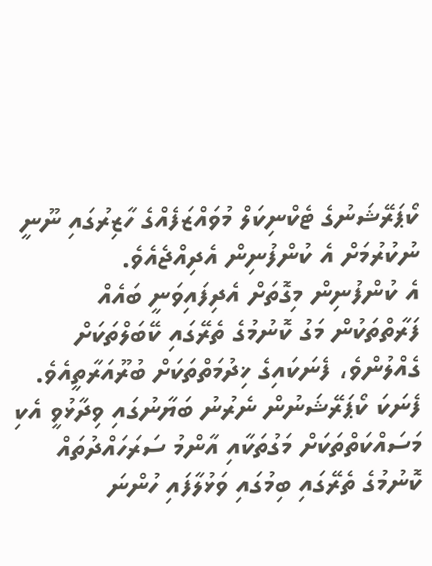ކޯޕަރޭޝަނުގެ ޓެކްނިކަލް މުވައްޒަފެއްގެ ހާޒިރުގައި ނޫނީ ނުކުރުމަށް އެ ކުންފުނިން އެދިއްޖެއެވެ.
އެ ކުންފުނިން މިގޮތަށް އެދިފައިވަނީ ބައެއް ފަރާތްތަކުން މަގު ކޮނުމުގެ ތެރޭގައި ކޭބަލްތަކަށް ގެއްލުންވެ، ފެނަކައިގެ ޚިދުމަތްތަކަށް ބުރޫއަރާތީއެވެ.
ފެނަކަ ކޯޕަރޭޝަނުން ނެރުނު ބަޔާނުގައި ވިދާޅުވީ އެކި މަސައްކަތްތަކަށް މަގުތަކާއި އާންމު ސަރަހައްދުތައް ކޮނުމުގެ ތެރޭގައި ބިމުގައި ވަޅުލާފައި ހުންނަ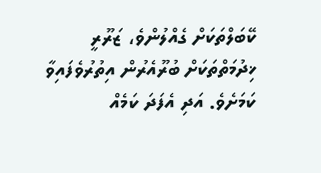ކޭބަލްތަކަށް ގެއްލުންވެ، ޒަރޫރީ ޚިދުމަތްތަކަށް ބުރޫއެރުން އިތުރުވެފައިވާ ކަމަށެވެ. އަދި އެފަދަ ކަމެއް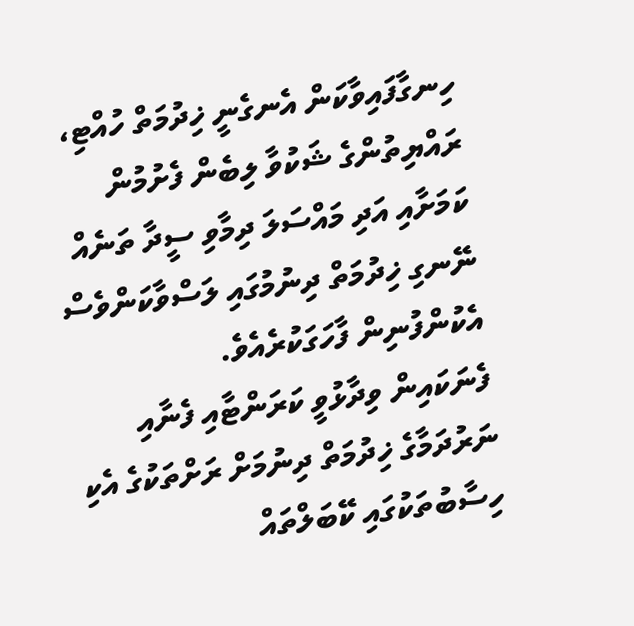ހިނގާފައިވާކަން އެނގެނީ ޚިދުމަތް ހުއްޓި، ރައްޔިތުންގެ ޝަކުވާ ލިބެން ފެށުމުން ކަމަށާއި އަދި މައްސަލަ ދިމާވި ސީދާ ތަނެއް ނޭނގި ޚިދުމަތް ދިނުމުގައި ލަސްވާކަންވެސް އެކުންފުނިން ފާހަގަކުރެއެވެ.
ފެނަކައިން ވިދާޅުވީ ކަރަންޓާއި ފެނާއި ނަރުދަމާގެ ޚިދުމަތް ދިނުމަށް ރަށްތަކުގެ އެކި ހިސާބުތަކުގައި ކޭބަލްތައް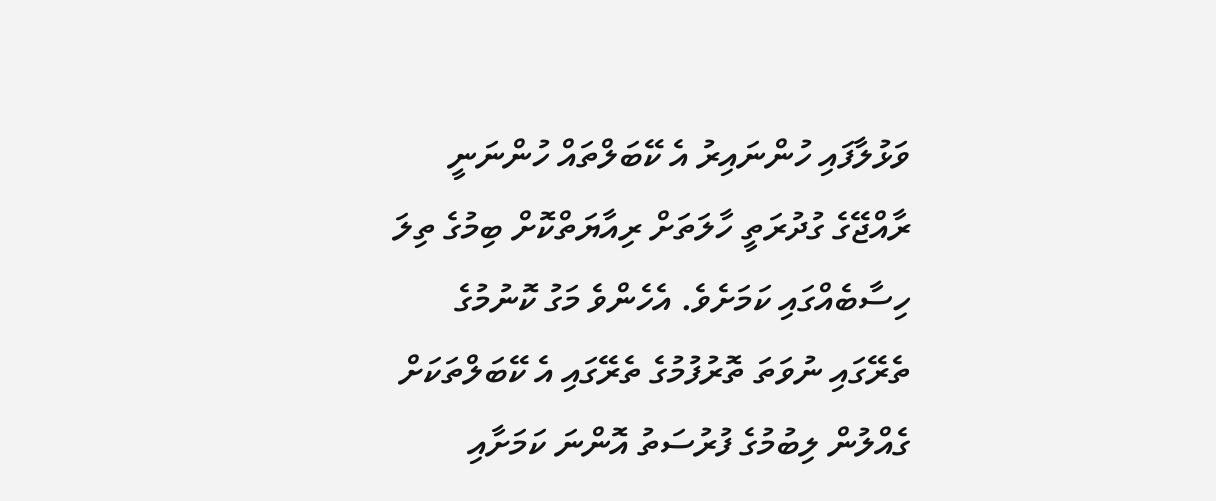ވަޅުލާފައި ހުންނައިރު އެ ކޭބަލްތައް ހުންނަނީ ރާއްޖޭގެ ގުދުރަތީ ހާލަތަށް ރިއާޔަތްކޮށް ބިމުގެ ތިލަ ހިސާބެއްގައި ކަމަށެވެ. އެހެންވެ މަގު ކޮނުމުގެ ތެރޭގައި ނުވަތަ ތޮރުފުމުގެ ތެރޭގައި އެ ކޭބަލްތަކަށް ގެއްލުން ލިބުމުގެ ފުރުސަތު އޮންނަ ކަމަށާއި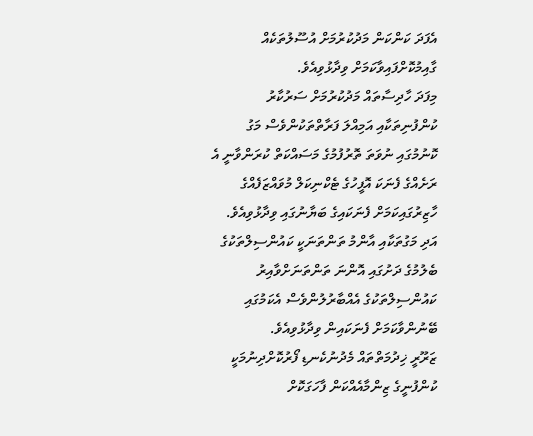އެފަދަ ކަންކަން މަދުކުރުމަށް އުސޫލުތަކެއް ގާއިމުކޮށްފައިވާކަމަށް ވިދާޅުވިއެވެ.
މިފަދަ ހާދިސާތައް މަދުކުރުމަށް ސަރުކާރު ކުންފުނިތަކާއި އަމިއްލަ ފަރާތްތަކުންވެސް މަގު ކޮނުމުގައި ނުވަތަ ތޮރުފުމުގެ މަސައްކަތް ކުރަންވާނީ އެ ރަށެއްގެ ފެނަކަ އޮފީހުގެ ޓެކްނިކަލް މުވައްޒަފެއްގެ ހާޒިރުގައިކަމަށް ފެނަކައިގެ ބަޔާނުގައި ވިދާޅުވިއެވެ. އަދި މަގުތަކާއި އާންމު ތަންތަނަކީ ކައުންސިލްތަކުގެ ބެލުމުގެ ދަށުގައި އޮންނަ ތަންތަނަށްވާއިރު ކައުންސިލްތަކުގެ އެއްބާރުލުންވެސް އެކަމުގައި ބޭނުންވާކަމަށް ފެނަކައިން ވިދާޅުވިއެވެ.
ޒަރޫރީ ޚިދުމަތްތައް މެދުނުކެނޑި ފޯރުކޮށްދިނުމަކީ ކުންފުނީގެ ޒިންމާއެއްކަން ފާހަގަކޮށް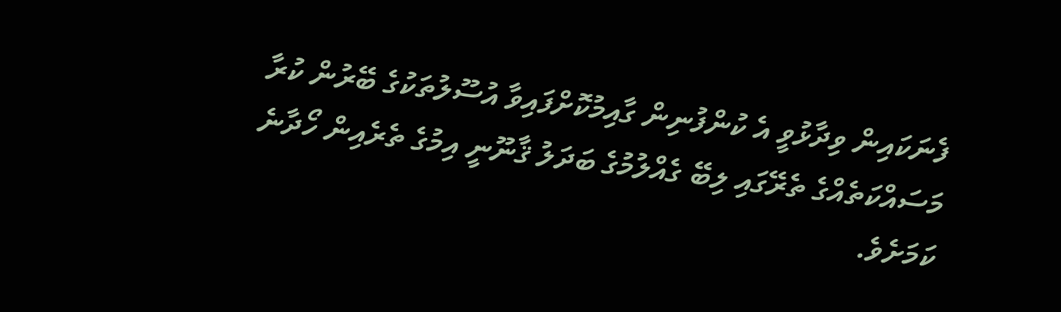ފެނަކައިން ވިދާޅުވީ އެ ކުންފުނިން ގާއިމުކޮށްފައިވާ އުސޫލުތަކުގެ ބޭރުން ކުރާ މަސައްކަތެއްގެ ތެރޭގައި ލިބޭ ގެއްލުމުގެ ބަދަލު ޤާނޫނީ އިމުގެ ތެރެއިން ހޯދާނެ ކަމަށެވެ.